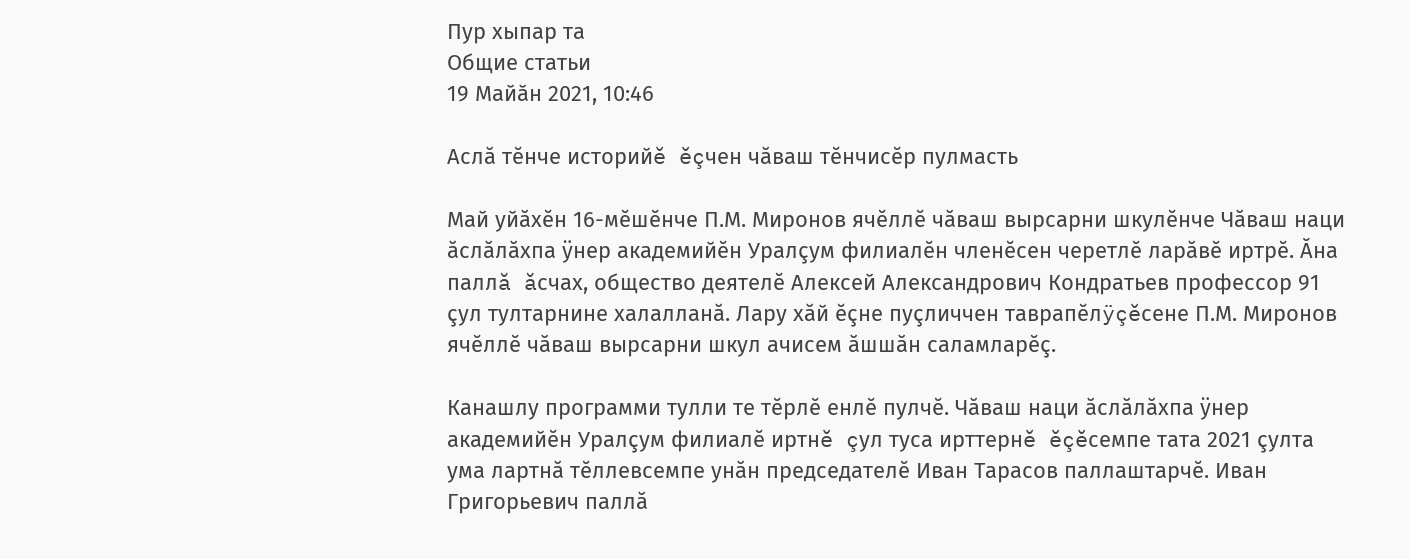Пур хыпар та
Общие статьи
19 Майӑн 2021, 10:46

Аслă тĕнче историйĕ ĕçчен чăваш тĕнчисĕр пулмасть

Май уйăхĕн 16-мĕшĕнче П.М. Миронов ячĕллĕ чăваш вырсарни шкулĕнче Чăваш наци ăслăлăхпа ÿнер академийĕн Уралçум филиалĕн членĕсен черетлĕ ларăвĕ иртрĕ. Ăна паллă ăсчах, общество деятелĕ Алексей Александрович Кондратьев профессор 91 çул тултарнине халалланă. Лару хăй ĕçне пуçличчен таврапĕлÿçĕсене П.М. Миронов ячĕллĕ чăваш вырсарни шкул ачисем ăшшăн саламларĕç.

Канашлу программи тулли те тĕрлĕ енлĕ пулчĕ. Чăваш наци ăслăлăхпа ÿнер академийĕн Уралçум филиалĕ иртнĕ çул туса ирттернĕ ĕçĕсемпе тата 2021 çулта ума лартнă тĕллевсемпе унăн председателĕ Иван Тарасов паллаштарчĕ. Иван Григорьевич паллă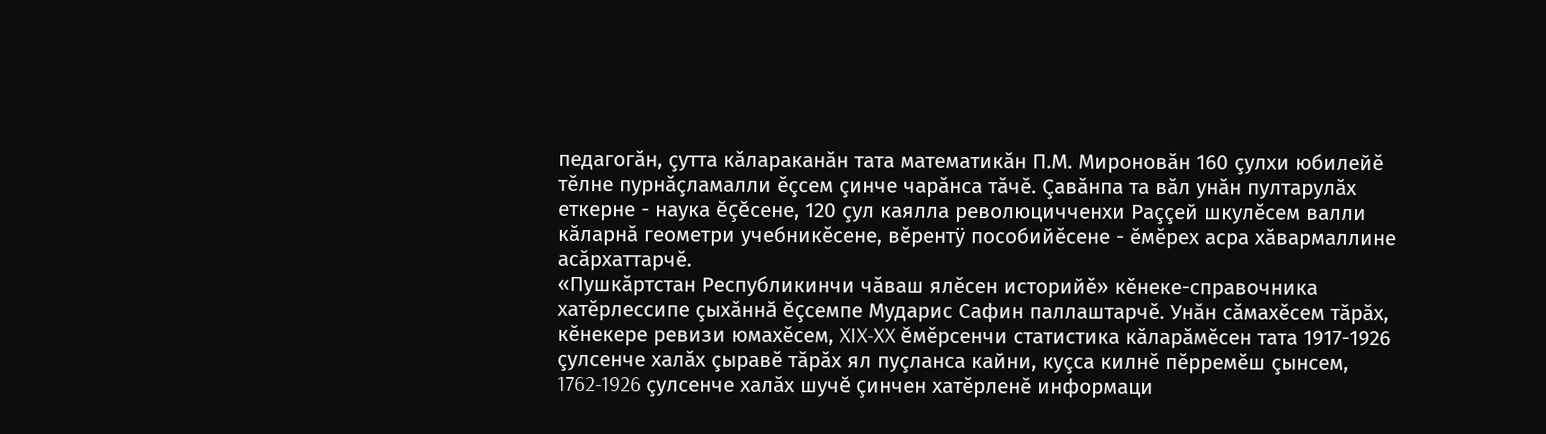педагогăн, çутта кăлараканăн тата математикăн П.М. Мироновăн 160 çулхи юбилейĕ тĕлне пурнăçламалли ĕçсем çинче чарăнса тăчĕ. Çавăнпа та вăл унăн пултарулăх еткерне - наука ĕçĕсене, 120 çул каялла революцичченхи Раççей шкулĕсем валли кăларнă геометри учебникĕсене, вĕрентÿ пособийĕсене - ĕмĕрех асра хăвармаллине асăрхаттарчĕ.
«Пушкăртстан Республикинчи чăваш ялĕсен историйĕ» кĕнеке-справочника хатĕрлессипе çыхăннă ĕçсемпе Мударис Сафин паллаштарчĕ. Унăн сăмахĕсем тăрăх, кĕнекере ревизи юмахĕсем, XIX-XX ĕмĕрсенчи статистика кăларăмĕсен тата 1917-1926 çулсенче халăх çыравĕ тăрăх ял пуçланса кайни, куçса килнĕ пĕрремĕш çынсем, 1762-1926 çулсенче халăх шучĕ çинчен хатĕрленĕ информаци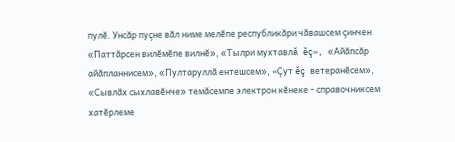пулĕ. Унсăр пуçне вăл ниме мелĕпе республикăри чăвашсем çинчен «Паттăрсен вилĕмĕпе вилнĕ», «Тылри мухтавлă ĕç», «Айăпсăр айăпланнисем», «Пултаруллă ентешсем», «Çут ĕç ветеранĕсем», «Сывлăх сыхлавĕнче» темăсемпе электрон кĕнеке - справочниксем хатĕрлеме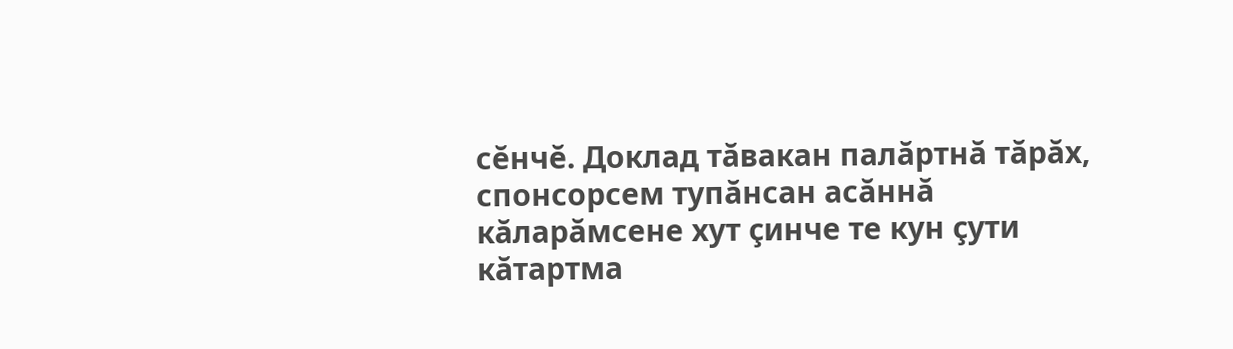сĕнчĕ. Доклад тăвакан палăртнă тăрăх, спонсорсем тупăнсан асăннă кăларăмсене хут çинче те кун çути кăтартма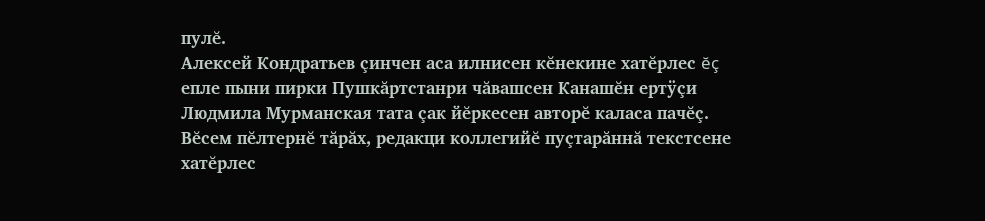пулĕ.
Алексей Кондратьев çинчен аса илнисен кĕнекине хатĕрлес ĕç епле пыни пирки Пушкăртстанри чăвашсен Канашĕн ертÿçи Людмила Мурманская тата çак йĕркесен авторĕ каласа пачĕç. Вĕсем пĕлтернĕ тăрăх, редакци коллегийĕ пуçтарăннă текстсене хатĕрлес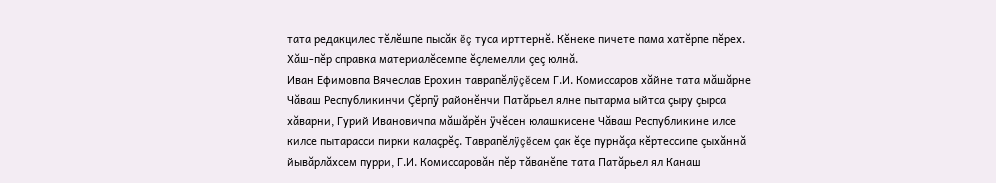тата редакцилес тĕлĕшпе пысăк ĕç туса ирттернĕ. Кĕнеке пичете пама хатĕрпе пĕрех. Хăш-пĕр справка материалĕсемпе ĕçлемелли çеç юлнă.
Иван Ефимовпа Вячеслав Ерохин таврапĕлÿçĕсем Г.И. Комиссаров хăйне тата мăшăрне Чăваш Республикинчи Çĕрпÿ районĕнчи Патăрьел ялне пытарма ыйтса çыру çырса хăварни, Гурий Ивановичпа мăшăрĕн ÿчĕсен юлашкисене Чăваш Республикине илсе килсе пытарасси пирки калаçрĕç. Таврапĕлÿçĕсем çак ĕçе пурнăçа кĕртессипе çыхăннă йывăрлăхсем пурри, Г.И. Комиссаровăн пĕр тăванĕпе тата Патăрьел ял Канаш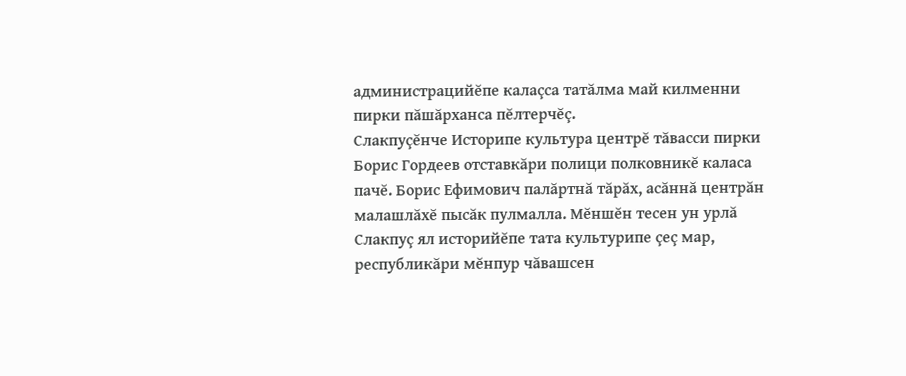администрацийĕпе калаçса татăлма май килменни пирки пăшăрханса пĕлтерчĕç.
Слакпуçĕнче Историпе культура центрĕ тăвасси пирки Борис Гордеев отставкăри полици полковникĕ каласа пачĕ. Борис Ефимович палăртнă тăрăх, асăннă центрăн малашлăхĕ пысăк пулмалла. Мĕншĕн тесен ун урлă Слакпуç ял историйĕпе тата культурипе çеç мар, республикăри мĕнпур чăвашсен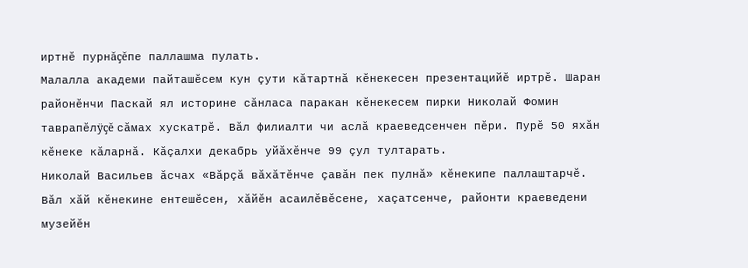иртнĕ пурнăçĕпе паллашма пулать.
Малалла академи пайташĕсем кун çути кăтартнă кĕнекесен презентацийĕ иртрĕ. Шаран районĕнчи Паскай ял историне сăнласа паракан кĕнекесем пирки Николай Фомин таврапĕлÿçĕ сăмах хускатрĕ. Вăл филиалти чи аслă краеведсенчен пĕри. Пурĕ 50 яхăн кĕнеке кăларнă. Кăçалхи декабрь уйăхĕнче 99 çул тултарать.
Николай Васильев ăсчах «Вăрçă вăхăтĕнче çавăн пек пулнă» кĕнекипе паллаштарчĕ. Вăл хăй кĕнекине ентешĕсен, хăйĕн асаилĕвĕсене, хаçатсенче, районти краеведени музейĕн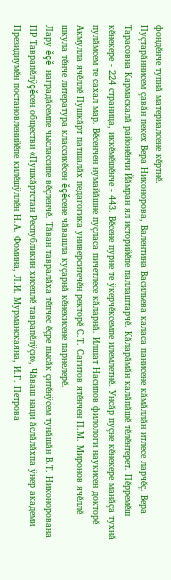фондĕнче тупнă материалсене кĕртнĕ.
Пуçтарăннисем çавăн пекех Вера Никонорова, Валентина Васильева каласа панисене кăмăллăн итлесе ларчĕç. Вера Тарасовна Кармаскалă районĕнчи Йăмран ял историйĕпе паллаштарчĕ. Кăларăмăн калăпăшĕ тĕлĕнтерет. Пĕрремĕш кĕнекере - 224 страница, иккĕмĕшĕнче - 443. Вĕсене пурне те ÿкерчĕксемпе илемлетнĕ. Унсăр пуçне кĕнекере манăçа тухнă пулăмсем те сахал мар. Вĕсенчен нумайăшне пуçласа пичетлесе кăларнă. Илшат Насипов филологи наукисен докторĕ Акмулла ячĕллĕ Пушкăрт патшалăх педагогика университечĕн ректорĕ С.Т. Сагитов ятĕнчен П.М. Миронов ячĕллĕ шкула тĕнче литература классикĕсен ĕçĕсене чăвашла куçарнă кĕнекисене парнелерĕ.
Лару ĕçĕ наградăсемпе чыслассипе вĕçленчĕ. Тăван тавралăха тĕпчес ĕçре пысăк çитĕнÿсем тунăшăн В.Т. Никонорована ПР Таврапĕлÿçĕсен обществи «Пушкăртстан Республикин хисеплĕ таврапĕлÿçи», Чăваш наци ăслăлăхпа ÿнер академи Президиумĕн постановленийĕпе килĕшÿллĕн Н.А. Фомина, Л.И. Мурманскаяна, И.Г. Петрова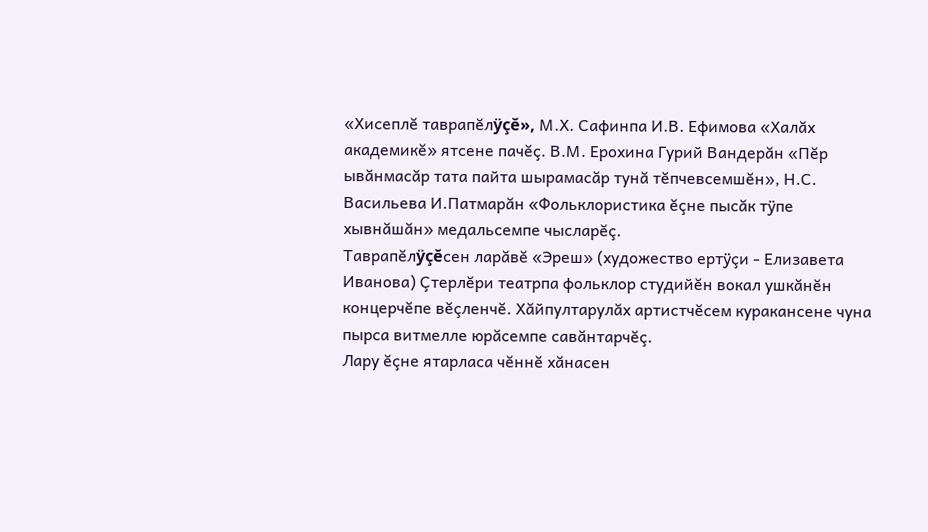«Хисеплĕ таврапĕлÿçĕ», М.Х. Сафинпа И.В. Ефимова «Халăх академикĕ» ятсене пачĕç. В.М. Ерохина Гурий Вандерăн «Пĕр ывăнмасăр тата пайта шырамасăр тунă тĕпчевсемшĕн», Н.С. Васильева И.Патмарăн «Фольклористика ĕçне пысăк тÿпе хывнăшăн» медальсемпе чысларĕç.
Таврапĕлÿçĕсен ларăвĕ «Эреш» (художество ертÿçи - Елизавета Иванова) Çтерлĕри театрпа фольклор студийĕн вокал ушкăнĕн концерчĕпе вĕçленчĕ. Хăйпултарулăх артистчĕсем куракансене чуна пырса витмелле юрăсемпе савăнтарчĕç.
Лару ĕçне ятарласа чĕннĕ хăнасен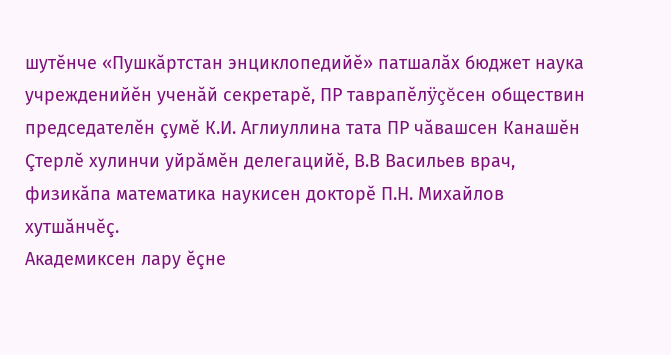шутĕнче «Пушкăртстан энциклопедийĕ» патшалăх бюджет наука учрежденийĕн ученăй секретарĕ, ПР таврапĕлÿçĕсен обществин председателĕн çумĕ К.И. Аглиуллина тата ПР чăвашсен Канашĕн Çтерлĕ хулинчи уйрăмĕн делегацийĕ, В.В Васильев врач, физикăпа математика наукисен докторĕ П.Н. Михайлов хутшăнчĕç.
Академиксен лару ĕçне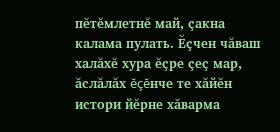пĕтĕмлетнĕ май, çакна калама пулать. Ĕçчен чăваш халăхĕ хура ĕçре çеç мар, ăслăлăх ĕçĕнче те хăйĕн истори йĕрне хăварма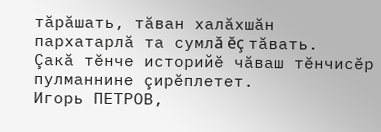тăрăшать, тăван халăхшăн пархатарлă та сумлă ĕç тăвать. Çакă тĕнче историйĕ чăваш тĕнчисĕр пулманнине çирĕплетет.
Игорь ПЕТРОВ,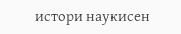истори наукисен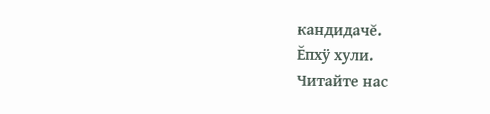кандидачĕ.
Ĕпхÿ хули.
Читайте нас